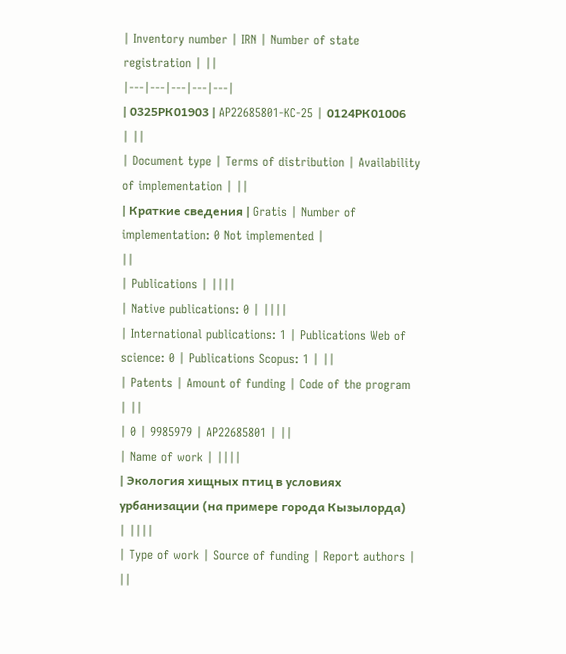| Inventory number | IRN | Number of state registration | ||
|---|---|---|---|---|
| 0325РК01903 | AP22685801-KC-25 | 0124РК01006 | ||
| Document type | Terms of distribution | Availability of implementation | ||
| Краткие сведения | Gratis | Number of implementation: 0 Not implemented |
||
| Publications | ||||
| Native publications: 0 | ||||
| International publications: 1 | Publications Web of science: 0 | Publications Scopus: 1 | ||
| Patents | Amount of funding | Code of the program | ||
| 0 | 9985979 | AP22685801 | ||
| Name of work | ||||
| Экология хищных птиц в условиях урбанизации (на примере города Кызылорда) | ||||
| Type of work | Source of funding | Report authors | ||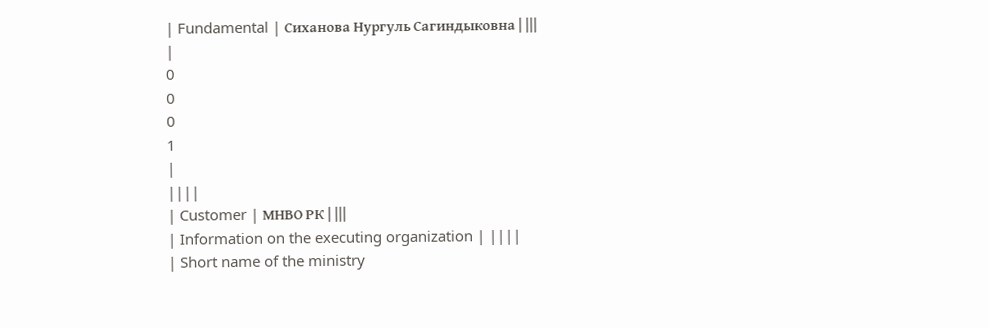| Fundamental | Сиханова Нургуль Сагиндыковна | |||
|
0
0
0
1
|
||||
| Customer | МНВО РК | |||
| Information on the executing organization | ||||
| Short name of the ministry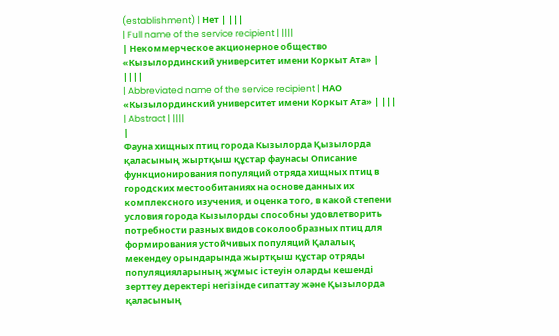(establishment) | Нет | |||
| Full name of the service recipient | ||||
| Некоммерческое акционерное общество «Кызылординский университет имени Коркыт Ата» | ||||
| Abbreviated name of the service recipient | НАО «Кызылординский университет имени Коркыт Ата» | |||
| Abstract | ||||
|
Фауна хищных птиц города Кызылорда Қызылорда қаласының жыртқыш құстар фаунасы Описание функционирования популяций отряда хищных птиц в городских местообитаниях на основе данных их комплексного изучения, и оценка того, в какой степени условия города Кызылорды способны удовлетворить потребности разных видов соколообразных птиц для формирования устойчивых популяций Қалалық мекендеу орындарында жыртқыш құстар отряды популяцияларының жұмыс істеуін оларды кешенді зерттеу деректері негізінде сипаттау және Қызылорда қаласының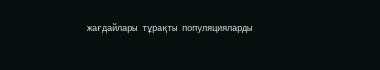жағдайлары тұрақты популяцияларды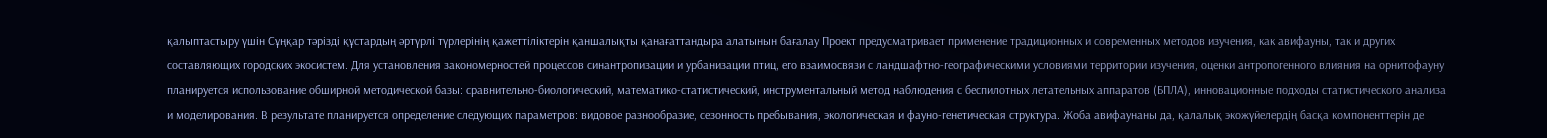қалыптастыру үшін Сұңқар тәрізді құстардың әртүрлі түрлерінің қажеттіліктерін қаншалықты қанағаттандыра алатынын бағалау Проект предусматривает применение традиционных и современных методов изучения, как авифауны, так и других составляющих городских экосистем. Для установления закономерностей процессов синантропизации и урбанизации птиц, его взаимосвязи с ландшафтно-географическими условиями территории изучения, оценки антропогенного влияния на орнитофауну планируется использование обширной методической базы: сравнительно-биологический, математико-статистический, инструментальный метод наблюдения с беспилотных летательных аппаратов (БПЛА), инновационные подходы статистического анализа и моделирования. В результате планируется определение следующих параметров: видовое разнообразие, сезонность пребывания, экологическая и фауно-генетическая структура. Жоба авифаунаны да, қалалық экожүйелердің басқа компоненттерін де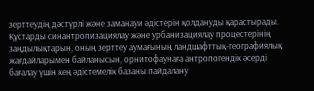зерттеудің дәстүрлі және заманауи әдістерін қолдануды қарастырады. Құстарды синантропизациялау және урбанизациялау процестерінің заңдылықтарын, оның зерттеу аумағының ландшафттық-географиялық жағдайларымен байланысын, орнитофаунаға антропогендік әсерді бағалау үшін кең әдістемелік базаны пайдалану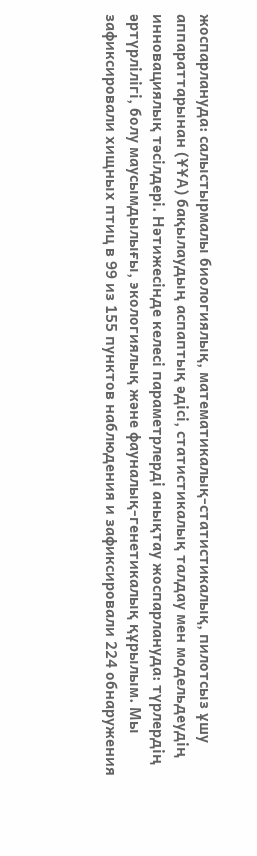жоспарлануда: салыстырмалы биологиялық, математикалық-статистикалық, пилотсыз ұшу аппараттарынан (ҰҰА) бақылаудың аспаптық әдісі, статистикалық талдау мен модельдеудің инновациялық тәсілдері. Нәтижесінде келесі параметрлерді анықтау жоспарлануда: түрлердің әртүрлілігі, болу маусымдылығы, экологиялық және фауналық-генетикалық құрылым. Мы зафиксировали хищных птиц в 99 из 155 пунктов наблюдения и зафиксировали 224 обнаружения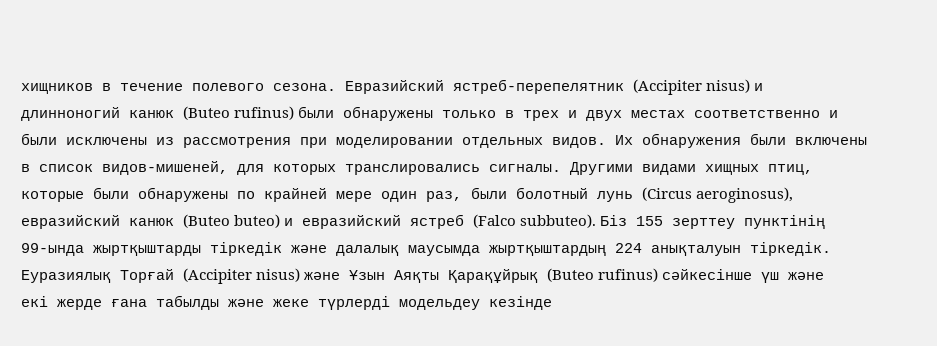хищников в течение полевого сезона. Евразийский ястреб-перепелятник (Accipiter nisus) и длинноногий канюк (Buteo rufinus) были обнаружены только в трех и двух местах соответственно и были исключены из рассмотрения при моделировании отдельных видов. Их обнаружения были включены в список видов-мишеней, для которых транслировались сигналы. Другими видами хищных птиц, которые были обнаружены по крайней мере один раз, были болотный лунь (Circus aeroginosus), евразийский канюк (Buteo buteo) и евразийский ястреб (Falco subbuteo). Біз 155 зерттеу пунктінің 99-ында жыртқыштарды тіркедік және далалық маусымда жыртқыштардың 224 анықталуын тіркедік. Еуразиялық Торғай (Accipiter nisus) және Ұзын Аяқты Қарақұйрық (Buteo rufinus) сәйкесінше үш және екі жерде ғана табылды және жеке түрлерді модельдеу кезінде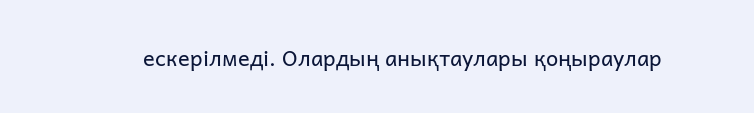ескерілмеді. Олардың анықтаулары қоңыраулар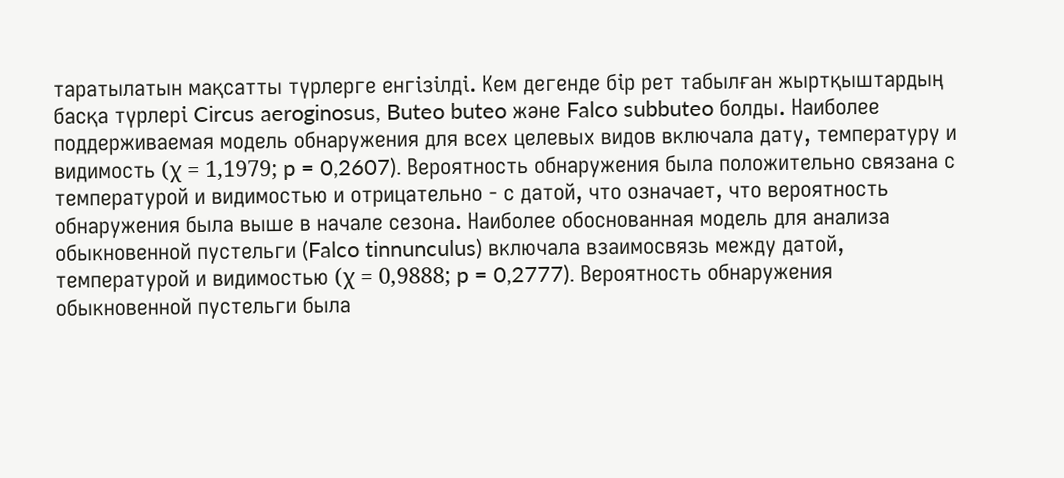таратылатын мақсатты түрлерге енгізілді. Кем дегенде бір рет табылған жыртқыштардың басқа түрлері Circus aeroginosus, Buteo buteo және Falco subbuteo болды. Наиболее поддерживаемая модель обнаружения для всех целевых видов включала дату, температуру и видимость (χ = 1,1979; p = 0,2607). Вероятность обнаружения была положительно связана с температурой и видимостью и отрицательно - с датой, что означает, что вероятность обнаружения была выше в начале сезона. Наиболее обоснованная модель для анализа обыкновенной пустельги (Falco tinnunculus) включала взаимосвязь между датой, температурой и видимостью (χ = 0,9888; p = 0,2777). Вероятность обнаружения обыкновенной пустельги была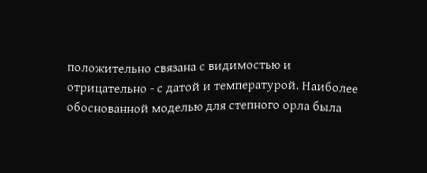положительно связана с видимостью и отрицательно - с датой и температурой. Наиболее обоснованной моделью для степного орла была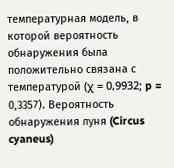температурная модель, в которой вероятность обнаружения была положительно связана с температурой (χ = 0,9932; p = 0,3357). Вероятность обнаружения луня (Circus cyaneus)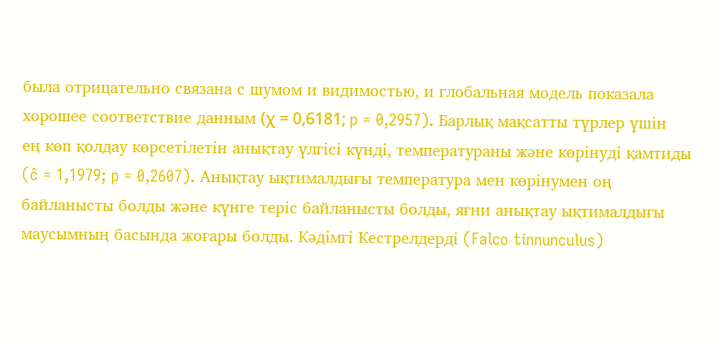была отрицательно связана с шумом и видимостью, и глобальная модель показала хорошее соответствие данным (χ = 0,6181; p = 0,2957). Барлық мақсатты түрлер үшін ең көп қолдау көрсетілетін анықтау үлгісі күнді, температураны және көрінуді қамтиды (ĉ = 1,1979; p = 0,2607). Анықтау ықтималдығы температура мен көрінумен оң байланысты болды және күнге теріс байланысты болды, яғни анықтау ықтималдығы маусымның басында жоғары болды. Кәдімгі Кестрелдерді (Falco tinnunculus)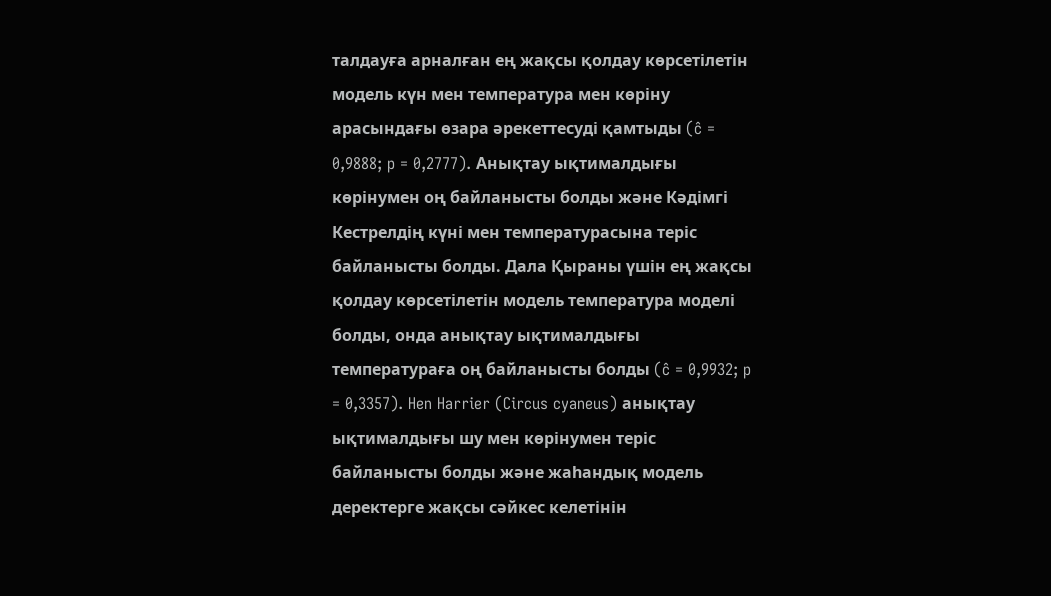талдауға арналған ең жақсы қолдау көрсетілетін модель күн мен температура мен көріну арасындағы өзара әрекеттесуді қамтыды (ĉ = 0,9888; p = 0,2777). Анықтау ықтималдығы көрінумен оң байланысты болды және Кәдімгі Кестрелдің күні мен температурасына теріс байланысты болды. Дала Қыраны үшін ең жақсы қолдау көрсетілетін модель температура моделі болды, онда анықтау ықтималдығы температураға оң байланысты болды (ĉ = 0,9932; p = 0,3357). Hen Harrier (Circus cyaneus) анықтау ықтималдығы шу мен көрінумен теріс байланысты болды және жаһандық модель деректерге жақсы сәйкес келетінін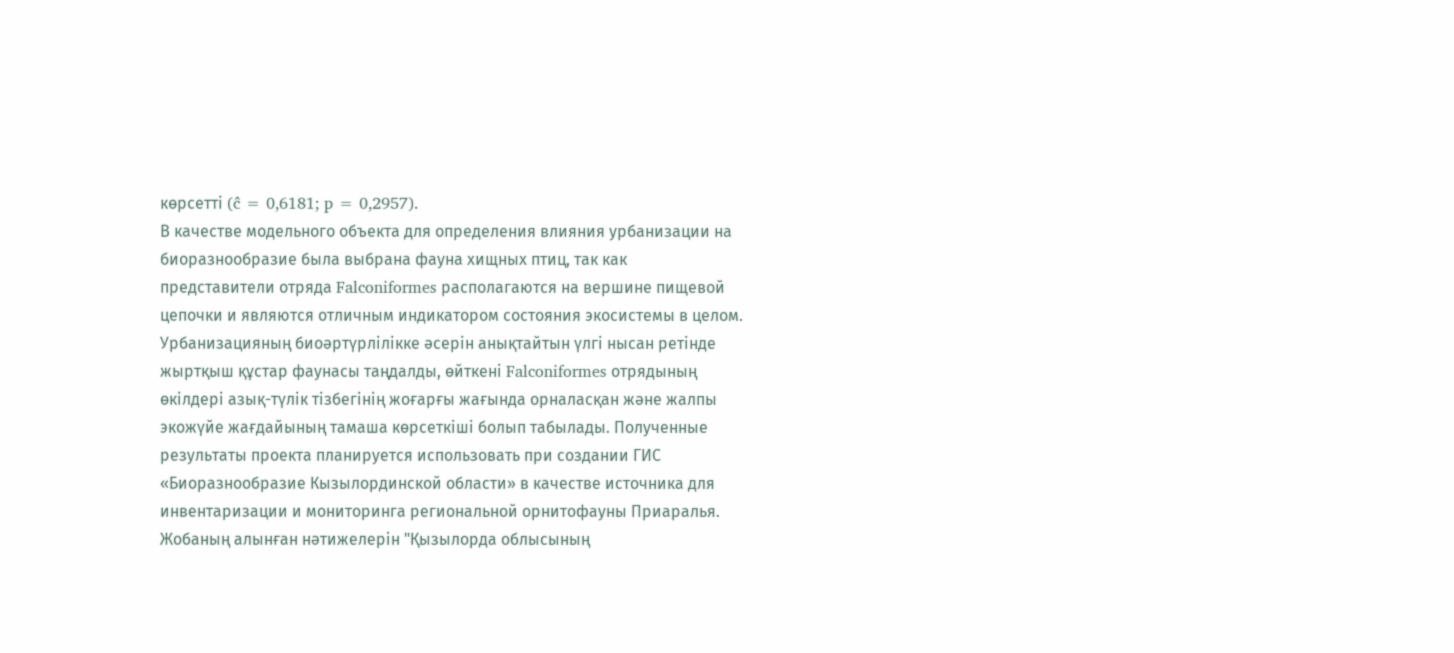көрсетті (ĉ = 0,6181; p = 0,2957).
В качестве модельного объекта для определения влияния урбанизации на биоразнообразие была выбрана фауна хищных птиц, так как представители отряда Falconiformes располагаются на вершине пищевой цепочки и являются отличным индикатором состояния экосистемы в целом. Урбанизацияның биоәртүрлілікке әсерін анықтайтын үлгі нысан ретінде жыртқыш құстар фаунасы таңдалды, өйткені Falconiformes отрядының өкілдері азық-түлік тізбегінің жоғарғы жағында орналасқан және жалпы экожүйе жағдайының тамаша көрсеткіші болып табылады. Полученные результаты проекта планируется использовать при создании ГИС «Биоразнообразие Кызылординской области» в качестве источника для инвентаризации и мониторинга региональной орнитофауны Приаралья. Жобаның алынған нәтижелерін "Қызылорда облысының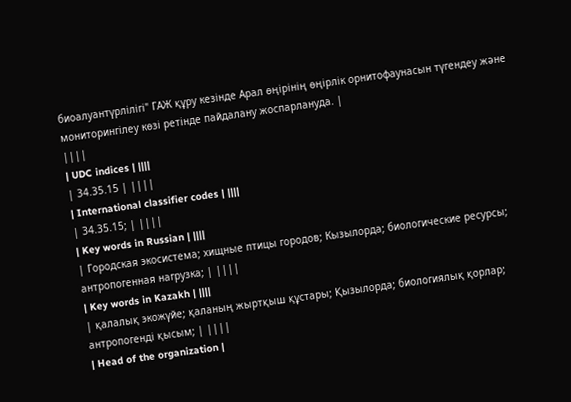биоалуантүрлілігі" ГАЖ құру кезінде Арал өңірінің өңірлік орнитофаунасын түгендеу және мониторингілеу көзі ретінде пайдалану жоспарлануда. |
||||
| UDC indices | ||||
| 34.35.15 | ||||
| International classifier codes | ||||
| 34.35.15; | ||||
| Key words in Russian | ||||
| Городская экосистема; хищные птицы городов; Кызылорда; биологические ресурсы; антропогенная нагрузка; | ||||
| Key words in Kazakh | ||||
| қалалық экожүйе; қаланың жыртқыш құстары; Қызылорда; биологиялық қорлар; антропогенді қысым; | ||||
| Head of the organization |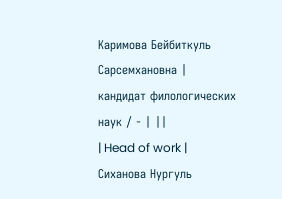Каримова Бейбиткуль Сарсемхановна | кандидат филологических наук / - | ||
| Head of work | Сиханова Нургуль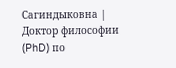Сагиндыковна | Доктор философии (PhD) по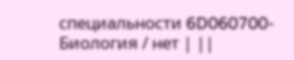специальности 6D060700-Биология / нет | ||